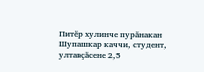Питӗр хулинче пурӑнакан Шупашкар каччи, студент, ултавҫӑсене 2,5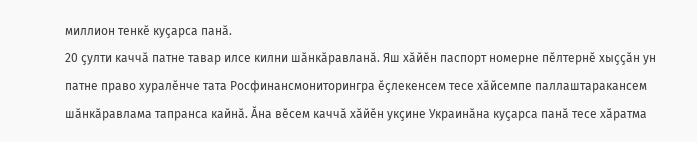миллион тенкӗ куҫарса панӑ.
20 ҫулти каччӑ патне тавар илсе килни шӑнкӑравланӑ. Яш хӑйӗн паспорт номерне пӗлтернӗ хыҫҫӑн ун патне право хуралӗнче тата Росфинансмониторингра ӗҫлекенсем тесе хӑйсемпе паллаштаракансем шӑнкӑравлама тапранса кайнӑ. Ӑна вӗсем каччӑ хӑйӗн укҫине Украинӑна куҫарса панӑ тесе хӑратма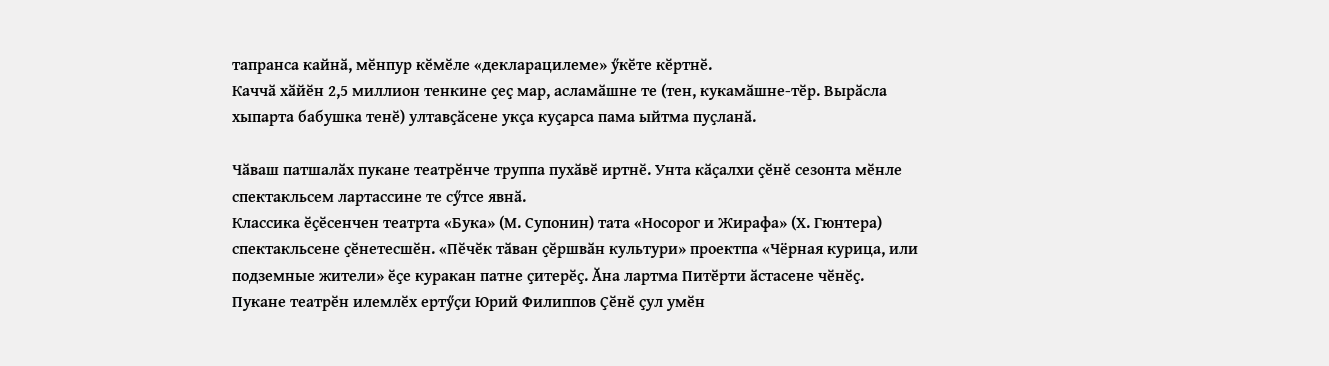тапранса кайнӑ, мӗнпур кӗмӗле «декларацилеме» ӳкӗте кӗртнӗ.
Каччӑ хӑйӗн 2,5 миллион тенкине ҫеҫ мар, асламӑшне те (тен, кукамӑшне-тӗр. Вырӑсла хыпарта бабушка тенӗ) ултавҫӑсене укҫа куҫарса пама ыйтма пуҫланӑ.

Чӑваш патшалӑх пукане театрӗнче труппа пухӑвӗ иртнӗ. Унта кӑҫалхи ҫӗнӗ сезонта мӗнле спектакльсем лартассине те сӳтсе явнӑ.
Классика ӗҫӗсенчен театрта «Бука» (М. Супонин) тата «Носорог и Жирафа» (Х. Гюнтера) спектакльсене ҫӗнетесшӗн. «Пӗчӗк тӑван ҫӗршвӑн культури» проектпа «Чёрная курица, или подземные жители» ӗҫе куракан патне ҫитерӗҫ. Ӑна лартма Питӗрти ӑстасене чӗнӗҫ.
Пукане театрӗн илемлӗх ертӳҫи Юрий Филиппов Ҫӗнӗ ҫул умӗн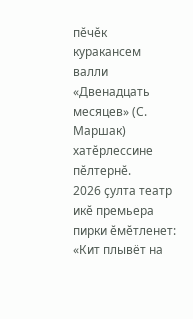пӗчӗк куракансем валли «Двенадцать месяцев» (С. Маршак) хатӗрлессине пӗлтернӗ.
2026 ҫулта театр икӗ премьера пирки ӗмӗтленет: «Кит плывёт на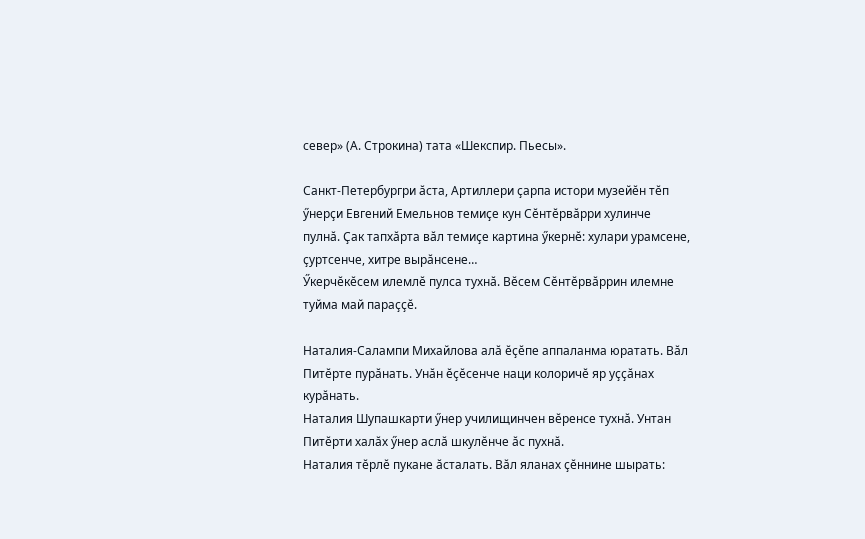север» (А. Строкина) тата «Шекспир. Пьесы».

Санкт-Петербургри ӑста, Артиллери ҫарпа истори музейӗн тӗп ӳнерҫи Евгений Емельнов темиҫе кун Сӗнтӗрвӑрри хулинче пулнӑ. Ҫак тапхӑрта вӑл темиҫе картина ӳкернӗ: хулари урамсене, ҫуртсенче, хитре вырӑнсене…
Ӳкерчӗкӗсем илемлӗ пулса тухнӑ. Вӗсем Сӗнтӗрвӑррин илемне туйма май параҫҫӗ.

Наталия-Салампи Михайлова алӑ ӗҫӗпе аппаланма юратать. Вӑл Питӗрте пурӑнать. Унӑн ӗҫӗсенче наци колоричӗ яр уҫҫӑнах курӑнать.
Наталия Шупашкарти ӳнер училищинчен вӗренсе тухнӑ. Унтан Питӗрти халӑх ӳнер аслӑ шкулӗнче ӑс пухнӑ.
Наталия тӗрлӗ пукане ӑсталать. Вӑл яланах ҫӗннине шырать: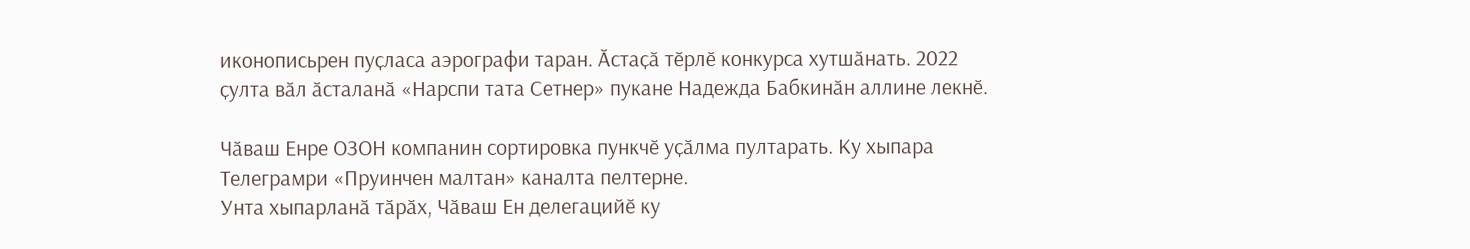иконописьрен пуҫласа аэрографи таран. Ӑстаҫӑ тӗрлӗ конкурса хутшӑнать. 2022 ҫулта вӑл ӑсталанӑ «Нарспи тата Сетнер» пукане Надежда Бабкинӑн аллине лекнӗ.

Чӑваш Енре ОЗОН компанин сортировка пункчӗ уҫӑлма пултарать. Ку хыпара Телеграмри «Пруинчен малтан» каналта пелтерне.
Унта хыпарланӑ тӑрӑх, Чӑваш Ен делегацийӗ ку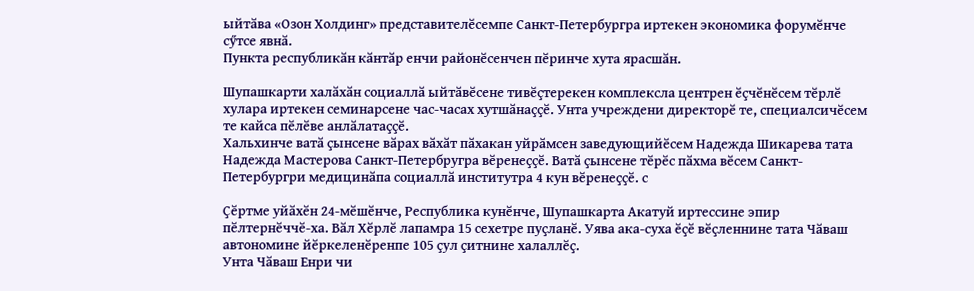ыйтӑва «Озон Холдинг» представителӗсемпе Санкт-Петербургра иртекен экономика форумӗнче сӳтсе явнӑ.
Пункта республикӑн кӑнтӑр енчи районӗсенчен пӗринче хута ярасшӑн.

Шупашкарти халӑхӑн социаллӑ ыйтӑвӗсене тивӗҫтерекен комплексла центрен ӗҫчӗнӗсем тӗрлӗ хулара иртекен семинарсене час-часах хутшӑнаҫҫӗ. Унта учреждени директорӗ те, специалсичӗсем те кайса пӗлӗве анлӑлатаҫҫӗ.
Хальхинче ватӑ ҫынсене вӑрах вӑхӑт пӑхакан уйрӑмсен заведующийӗсем Надежда Шикарева тата Надежда Мастерова Санкт-Петербругра вӗренеҫҫӗ. Ватӑ ҫынсене тӗрӗс пӑхма вӗсем Санкт-Петербургри медицинӑпа социаллӑ институтра 4 кун вӗренеҫҫӗ. с

Ҫӗртме уйӑхӗн 24-мӗшӗнче, Республика кунӗнче, Шупашкарта Акатуй иртессине эпир пӗлтернӗччӗ-ха. Вӑл Хӗрлӗ лапамра 15 сехетре пуҫланӗ. Уява ака-суха ӗҫӗ вӗҫленнине тата Чӑваш автономине йӗркеленӗренпе 105 ҫул ҫитнине халаллӗҫ.
Унта Чӑваш Енри чи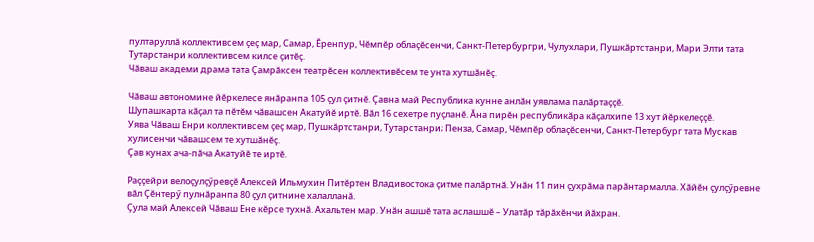пултаруллӑ коллективсем ҫеҫ мар, Самар, Ӗренпур, Чӗмпӗр облаҫӗсенчи, Санкт-Петербургри, Чулухлари, Пушкӑртстанри, Мари Элти тата Тутарстанри коллективсем килсе ҫитӗҫ.
Чӑваш академи драма тата Ҫамрӑксен театрӗсен коллективӗсем те унта хутшӑнӗҫ.

Чӑваш автономине йӗркелесе янӑранпа 105 ҫул ҫитнӗ. Ҫавна май Республика кунне анлӑн уявлама палӑртаҫҫӗ.
Шупашкарта кӑҫал та пӗтӗм чӑвашсен Акатуйӗ иртӗ. Вӑл 16 сехетре пуҫланӗ. Ӑна пирӗн республикӑра кӑҫалхипе 13 хут йӗркелеҫҫӗ.
Уява Чӑваш Енри коллективсем ҫеҫ мар, Пушкӑртстанри, Тутарстанри; Пенза, Самар, Чӗмпӗр облаҫӗсенчи, Санкт-Петербург тата Мускав хулисенчи чӑвашсем те хутшӑнӗҫ.
Ҫав кунах ача-пӑча Акатуйӗ те иртӗ.

Раҫҫейри велоҫулҫӳревҫӗ Алексей Ильмухин Питӗртен Владивостока ҫитме палӑртнӑ. Унӑн 11 пин ҫухрӑма парӑнтармалла. Хӑйӗн ҫулҫӳревне вӑл Ҫӗнтерӳ пулнӑранпа 80 ҫул ҫитнине халалланӑ.
Ҫула май Алексей Чӑваш Ене кӗрсе тухнӑ. Ахальтен мар. Унӑн ашшӗ тата аслашшӗ – Улатӑр тӑрӑхӗнчи йӑхран.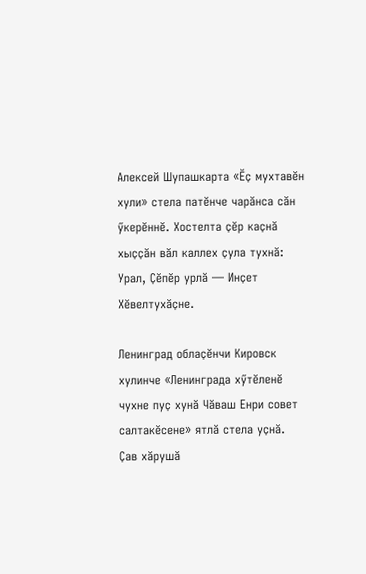Алексей Шупашкарта «Ӗҫ мухтавӗн хули» стела патӗнче чарӑнса сӑн ӳкерӗннӗ. Хостелта ҫӗр каҫнӑ хыҫҫӑн вӑл каллех ҫула тухнӑ: Урал, Ҫӗпӗр урлӑ — Инҫет Хӗвелтухӑҫне.

Ленинград облаҫӗнчи Кировск хулинче «Ленинграда хӳтӗленӗ чухне пуҫ хунӑ Чӑваш Енри совет салтакӗсене» ятлӑ стела уҫнӑ.
Ҫав хӑрушӑ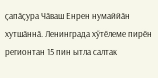ҫапӑҫура Чӑваш Енрен нумаййӑн хутшӑннӑ. Ленинграда хӳтӗлеме пирӗн регионтан 15 пин ытла салтак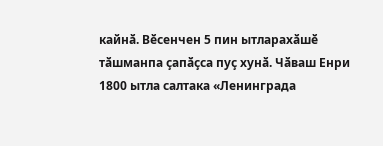кайнӑ. Вӗсенчен 5 пин ытларахӑшӗ тӑшманпа ҫапӑҫса пуҫ хунӑ. Чӑваш Енри 1800 ытла салтака «Ленинграда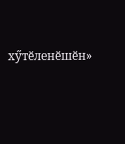хӳтӗленӗшӗн»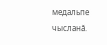медальпе чысланӑ.